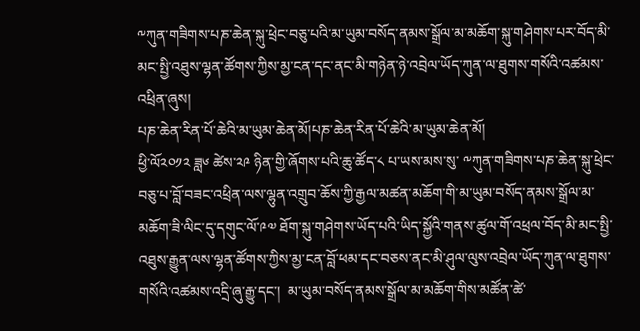༸ཀུན་གཟིགས་པཎ་ཆེན་སྐུ་ཕྲེང་བཅུ་པའི་མ་ཡུམ་བསོད་ནམས་སྒྲོལ་མ་མཆོག་སྐུ་གཤེགས་པར་བོད་མི་མང་སྤྱི་འཐུས་ལྷན་ཚོགས་ཀྱིས་མྱ་ངན་དང་ནང་མི་གཉེན་ཉེ་འབྲེལ་ཡོད་ཀུན་ལ་ཐུགས་གསོའི་འཚམས་འཕྲིན་ཞུས།
པཎ་ཆེན་རིན་པོ་ཆེའི་མ་ཡུམ་ཆེན་མོ།པཎ་ཆེན་རིན་པོ་ཆེའི་མ་ཡུམ་ཆེན་མོ།
ཕྱི་ལོ༢༠༡༢ ཟླ༦ ཚེས་༢༩ ཉིན་གྱི་ཞོགས་པའི་ཆུ་ཚོད་༨ པ་ཡས་མས་སུ་ ༸ཀུན་གཟིགས་པཎ་ཆེན་སྐུ་ཕྲེང་བཅུ་པ་བློ་བཟང་འཕྲིན་ལས་ལྷུན་འགྲུབ་ཆོས་ཀྱི་རྒྱལ་མཚན་མཆོག་གི་མ་ཡུམ་བསོད་ནམས་སྒྲོལ་མ་མཆོག་ཟི་ལིང་དུ་དགུང་ལོ་༩༧ ཐོག་སྐུ་གཤེགས་ཡོད་པའི་ཡིད་སྐྱོའི་གནས་ཚུལ་གོ་འཕྲལ་བོད་མི་མང་སྤྱི་འཐུས་རྒྱུན་ལས་ལྷན་ཚོགས་ཀྱིས་མྱ་ངན་བློ་ཕམ་དང་བཅས་ནང་མི་ཤུལ་ལུས་འབྲེལ་ཡོད་ཀུན་ལ་ཐུགས་གསོའི་འཚམས་འདྲི་ཞུ་རྒྱུ་དང་།  མ་ཡུམ་བསོད་ནམས་སྒྲོལ་མ་མཆོག་གིས་མཚོན་ཚེ་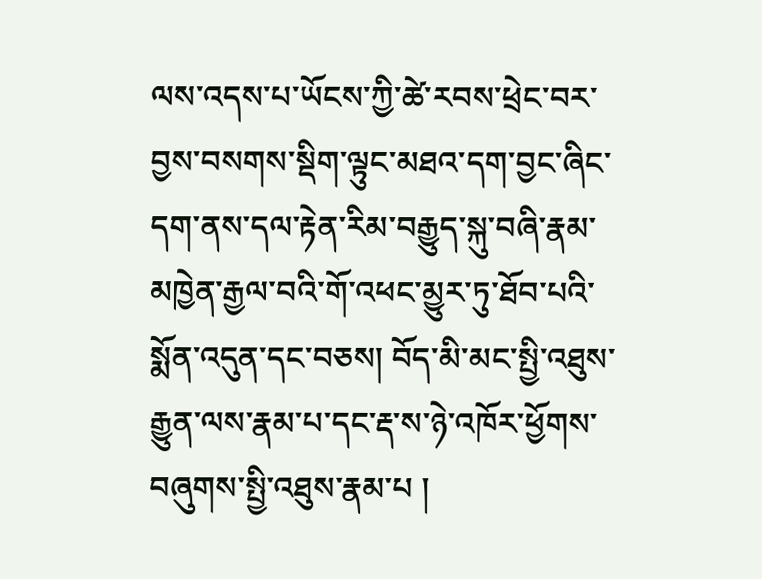ལས་འདས་པ་ཡོངས་ཀྱི་ཚེ་རབས་ཕྲེང་བར་བྱས་བསགས་སྡིག་ལྟུང་མཐའ་དག་བྱང་ཞིང་དག་ནས་དལ་རྟེན་རིམ་བརྒྱུད་སྐུ་བཞི་རྣམ་མཁྱེན་རྒྱལ་བའི་གོ་འཕང་མྱུར་ཏུ་ཐོབ་པའི་སྨོན་འདུན་དང་བཅས། བོད་མི་མང་སྤྱི་འཐུས་རྒྱུན་ལས་རྣམ་པ་དང་རྡ་ས་ཉེ་འཁོར་ཕྱོགས་བཞུགས་སྤྱི་འཐུས་རྣམ་པ །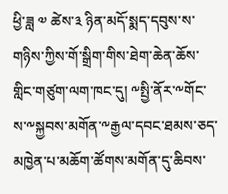ཕྱི་ཟླ ༧ ཚེས་༣ ཉིན་མདོ་སྨད་དབུས་ས་གཉིས་ཀྱིས་གོ་སྒྲིག་གིས་ཐེག་ཆེན་ཆོས་གླིང་གཙུག་ལག་ཁང་དུ། ༸སྤྱི་ནོར་༸གོང་ས་༸སྐྱབས་མགོན་༸རྒྱལ་དབང་ཐམས་ཅད་མཁྱེན་པ་མཆོག་ཚོགས་མགོན་དུ་ཆིབས་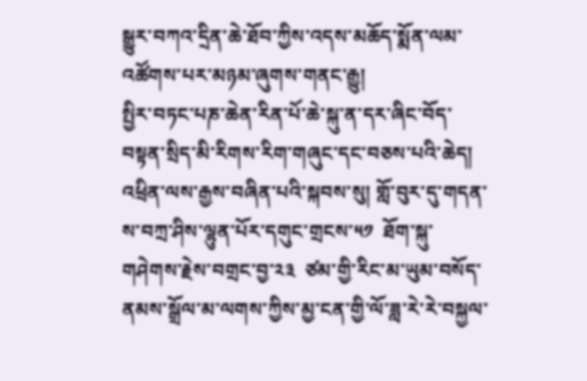སྒྱུར་བཀའ་དྲིན་ཆེ་ཐོབ་ཀྱིས་འདས་མཆོད་སྨོན་ལམ་འཚོགས་པར་མཉམ་ཞུགས་གནང་རྒྱུ།
སྤྱིར་བཏང་པཎ་ཆེན་རིན་པོ་ཆེ་སྐུ་ན་དར་ཞིང་བོད་བསྟན་སྲིད་མི་རིགས་རིག་གཞུང་དང་བཅས་པའི་ཆེད། འཕྲིན་ལས་རྒྱས་བཞིན་པའི་སྐབས་སུ། གློ་བུར་དུ་གདན་ས་བཀྲ་ཤིས་ལྷུན་པོར་དགུང་གྲངས་༥༡  ཐོག་སྐུ་གཤེགས་རྗེས་བགྲང་བྱ་༢༣  ཙམ་གྱི་རིང་མ་ཡུམ་བསོད་ནམས་སྒྲོལ་མ་ལགས་ཀྱིས་མྱ་ངན་གྱི་ལོ་ཟླ་རེ་རེ་བསྐྱལ་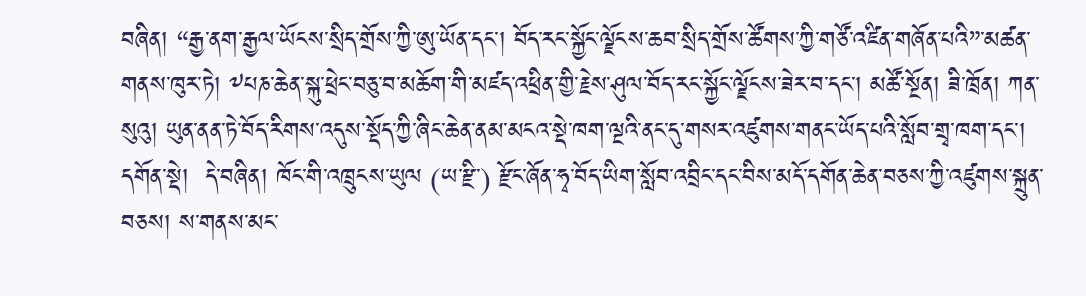བཞིན། “རྒྱ་ནག་རྒྱལ་ཡོངས་སྲིད་གྲོས་ཀྱི་ཨུ་ཡོན་དང་། བོད་རང་སྐྱོང་ལྗོངས་ཆབ་སྲིད་གྲོས་ཚོགས་ཀྱི་གཙོ་འཛིན་གཞོན་པའི”་མཚན་གནས་ཁུར་ཏེ། ༸པཎ་ཆེན་སྐུ་ཕྲེང་བཅུ་བ་མཆོག་གི་མཛད་འཕྲིན་གྱི་རྗེས་ཤུལ་བོད་རང་སྐྱོང་ལྗོངས་ཟེར་བ་དང་། མཚོ་སྔོན། ཟི་ཁྲོན། ཀན་སུའུ། ཡུན་ནན་ཏེ་བོད་རིགས་འདུས་སྡོད་ཀྱི་ཞིང་ཆེན་ནམ་མངའ་སྡེ་ཁག་ལྔའི་ནང་དུ་གསར་འཛུགས་གནང་ཡོད་པའི་སློབ་གྲྭ་ཁག་དང་། དགོན་སྡེ།  དེ་བཞིན། ཁོང་གི་འཁྲུངས་ཡུལ (ཡ་རྫི་) རྫོང་ཞོན་ཧྭ་བོད་ཡིག་སློབ་འབྲིང་དང་བིས་མདོ་དགོན་ཆེན་བཅས་ཀྱི་འཛུགས་སྐྲུན་བཅས། ས་གནས་མང་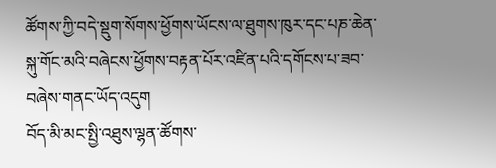ཚོགས་ཀྱི་བདེ་སྡུག་སོགས་ཕྱོགས་ཡོངས་ལ་ཐུགས་ཁུར་དང་པཎ་ཆེན་སྐུ་གོང་མའི་བཞེངས་ཕྱོགས་བརྟན་པོར་འཛིན་པའི་དགོངས་པ་ཟབ་བཞེས་གནང་ཡོད་འདུག
བོད་མི་མང་སྤྱི་འཐུས་ལྷན་ཚོགས་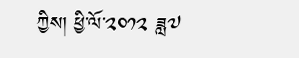ཀྱིས། ཕྱི་ལོ་༢༠༡༢ ཟླ༧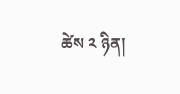ཚེས ༢ ཉིན།